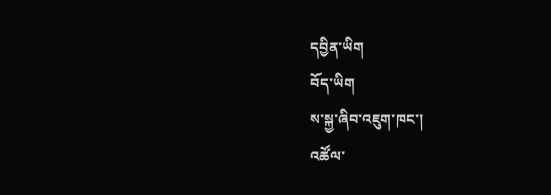དབྱིན་ཡིག
བོད་ཡིག
ས་སྐྱ་ཞིབ་འཇུག་ཁང་།
འཚོལ་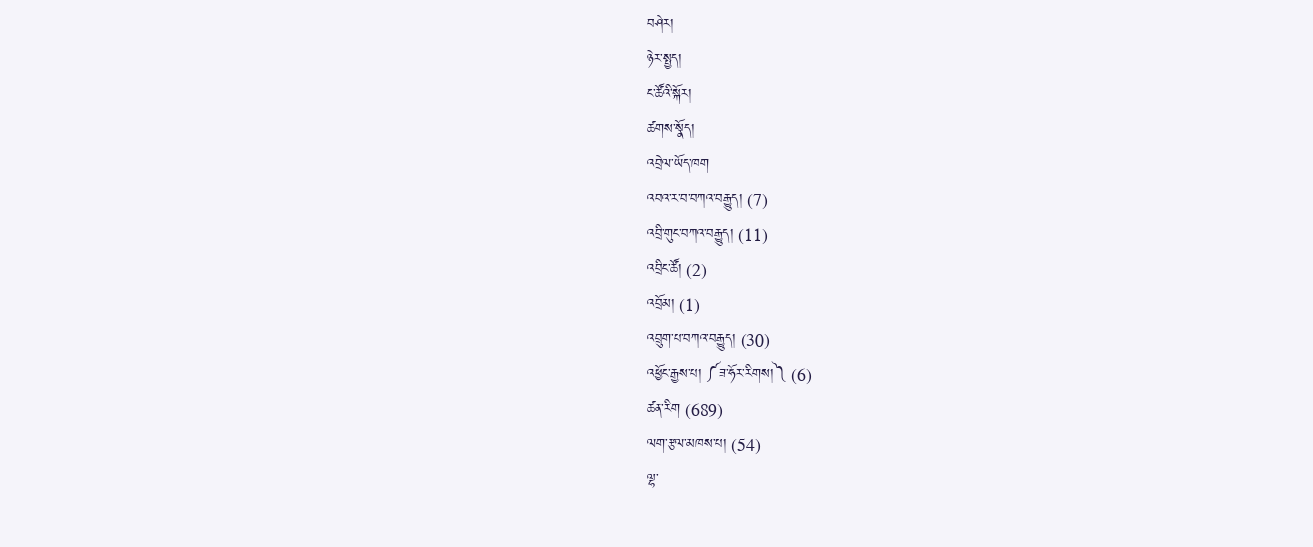བཤེར།
ཉེར་སྤྱད།
ང་ཚོའི་སྐོར།
ཚགས་སྣོད།
འབྲེལ་ཡོད་ཁག
འབའ་ར་བ་བཀའ་བརྒྱུད། (7)
འབྲི་གུང་བཀའ་བརྒྱུད། (11)
འབྲིང་ཚོ། (2)
འབྲོམ། (1)
འབྲུག་པ་བཀའ་བརྒྱུད། (30)
འཕྱོང་རྒྱས་པ། ༼ཟ་ཧོར་རིགས།༽ (6)
ཚན་རིག (689)
ལག་རྩལ་མཁས་པ། (54)
ལྷ་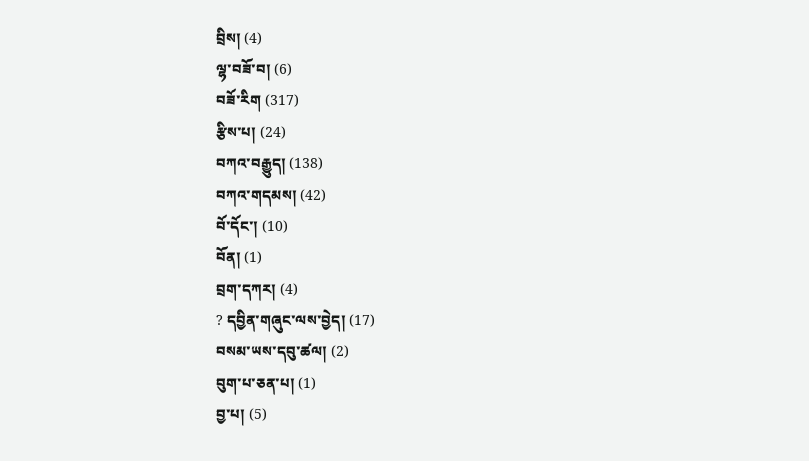བྲིས། (4)
ལྷ་བཟོ་བ། (6)
བཟོ་རིག (317)
རྩིས་པ། (24)
བཀའ་བརྒྱུད། (138)
བཀའ་གདམས། (42)
བོ་དོང་། (10)
བོན། (1)
བྲག་དཀར། (4)
? དབྱིན་གཞུང་ལས་བྱེད། (17)
བསམ་ཡས་དབུ་ཚལ། (2)
བུག་པ་ཅན་པ། (1)
བྱ་པ། (5)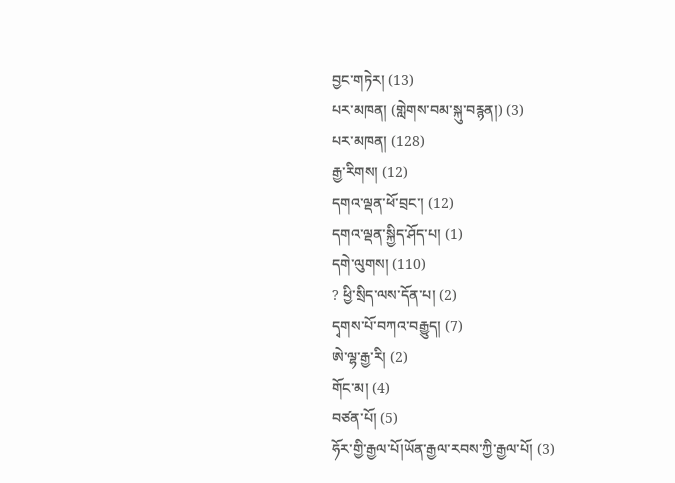བྱང་གཏེར། (13)
པར་མཁན། (གླེགས་བམ་སྐུ་བརྙན།) (3)
པར་མཁན། (128)
རྒྱ་རིགས། (12)
དགའ་ལྡན་ཕོ་བྲང་། (12)
དགའ་ལྡན་སྐྱིད་ཤོད་པ། (1)
དགེ་ལུགས། (110)
? ཕྱི་སྲིད་ལས་དོན་པ། (2)
དྭགས་པོ་བཀའ་བརྒྱུད། (7)
ཨེ་ལྷ་རྒྱ་རི། (2)
གོང་མ། (4)
བཙན་པོ། (5)
ཧོར་གྱི་རྒྱལ་པོ།ཡོན་རྒྱལ་རབས་ཀྱི་རྒྱལ་པོ། (3)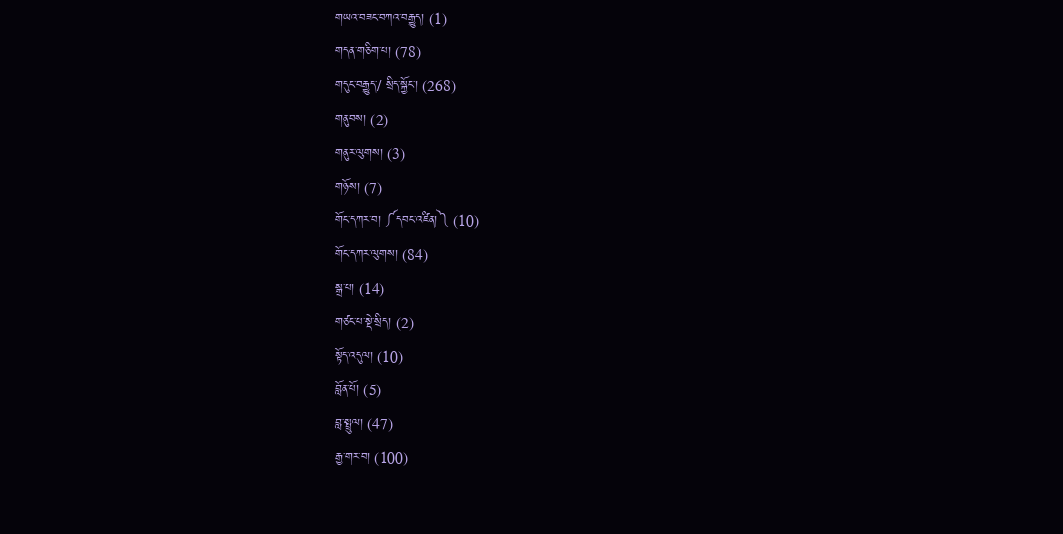གཡའ་བཟང་བཀའ་བརྒྱུད། (1)
གདན་གཅིག་པ། (78)
གདུང་བརྒྱུད་/ སྲིད་སྐྱོང་། (268)
གནུབས། (2)
གནུར་ལུགས། (3)
གཉོས། (7)
གོང་དཀར་བ། ༼དབང་འཛིན།༽ (10)
གོང་དཀར་ལུགས། (84)
སྒྲ་པ། (14)
གཙང་པ་སྡེ་སྲིད། (2)
སྟོད་འདུལ། (10)
བློན་པོ། (5)
བླ་སྤྲུལ། (47)
རྒྱ་གར་བ། (100)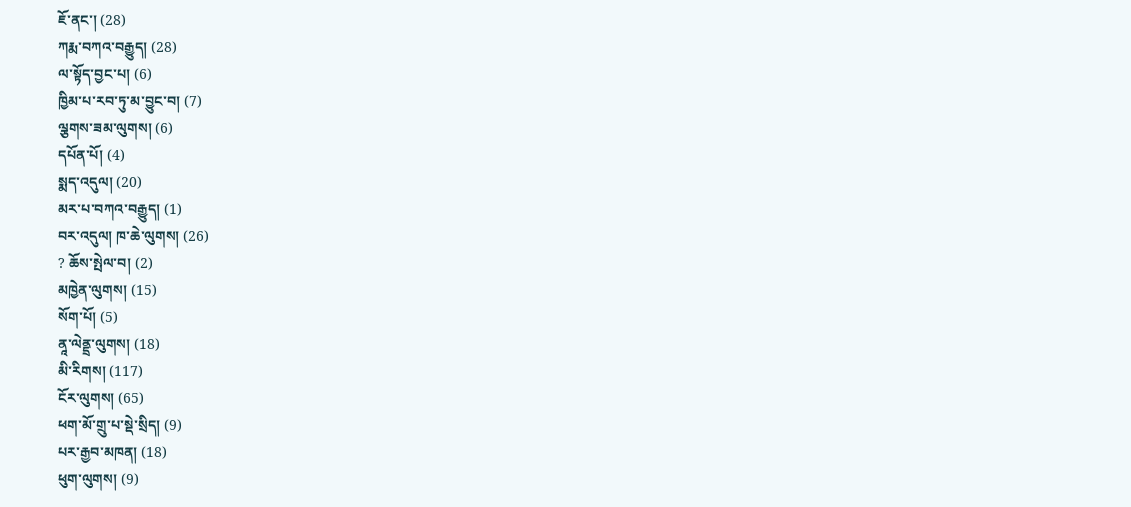ཇོ་ནང་། (28)
ཀརྨ་བཀའ་བརྒྱུད། (28)
ལ་སྟོད་བྱང་པ། (6)
ཁྱིམ་པ་རབ་ཏུ་མ་བྱུང་བ། (7)
ལྕགས་ཟམ་ལུགས། (6)
དཔོན་པོ། (4)
སྨད་འདུལ། (20)
མར་པ་བཀའ་བརྒྱུད། (1)
བར་འདུལ། ཁ་ཆེ་ལུགས། (26)
? ཆོས་སྤེལ་བ། (2)
མཁྱེན་ལུགས། (15)
སོག་པོ། (5)
ནཱ་ལེནྡྲ་ལུགས། (18)
མི་རིགས། (117)
ངོར་ལུགས། (65)
ཕག་མོ་གྲུ་པ་སྡེ་སྲིད། (9)
པར་རྒྱབ་མཁན། (18)
ཕུག་ལུགས། (9)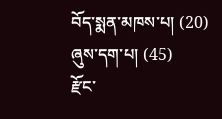བོད་སྨན་མཁས་པ། (20)
ཞུས་དག་པ། (45)
རྫོང་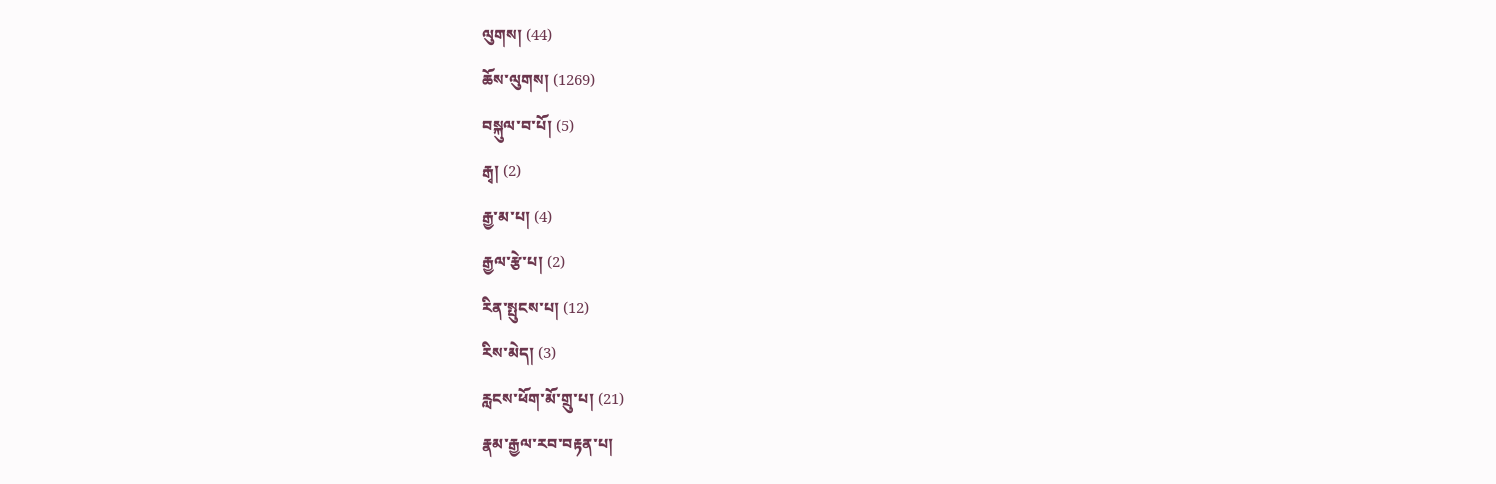ལུགས། (44)
ཆོས་ལུགས། (1269)
བསྐུལ་བ་པོ། (5)
རྒྭ། (2)
རྒྱ་མ་པ། (4)
རྒྱལ་རྩེ་པ། (2)
རིན་སྤུངས་པ། (12)
རིས་མེད། (3)
རླངས་ཕོག་མོ་གྲུ་པ། (21)
རྣམ་རྒྱལ་རབ་བརྟན་པ།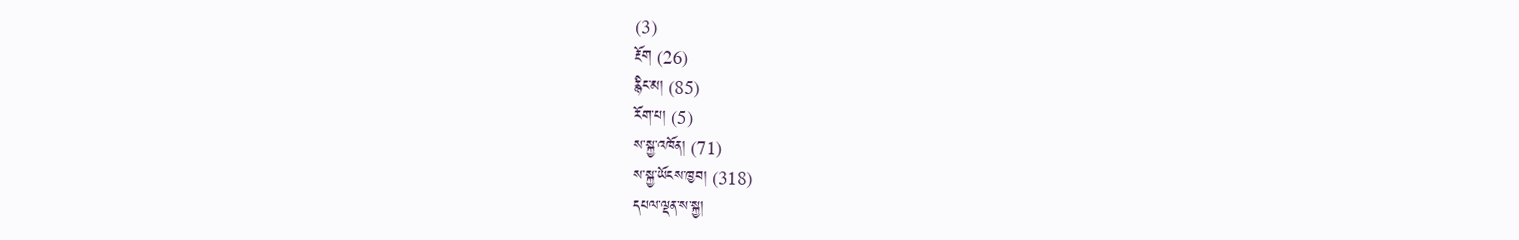(3)
རྔོག (26)
རྙིང་མ། (85)
རོག་པ། (5)
ས་སྐྱ་འཁོན། (71)
ས་སྐྱ་ཡོངས་ཁྱབ། (318)
དཔལ་ལྡན་ས་སྐྱ།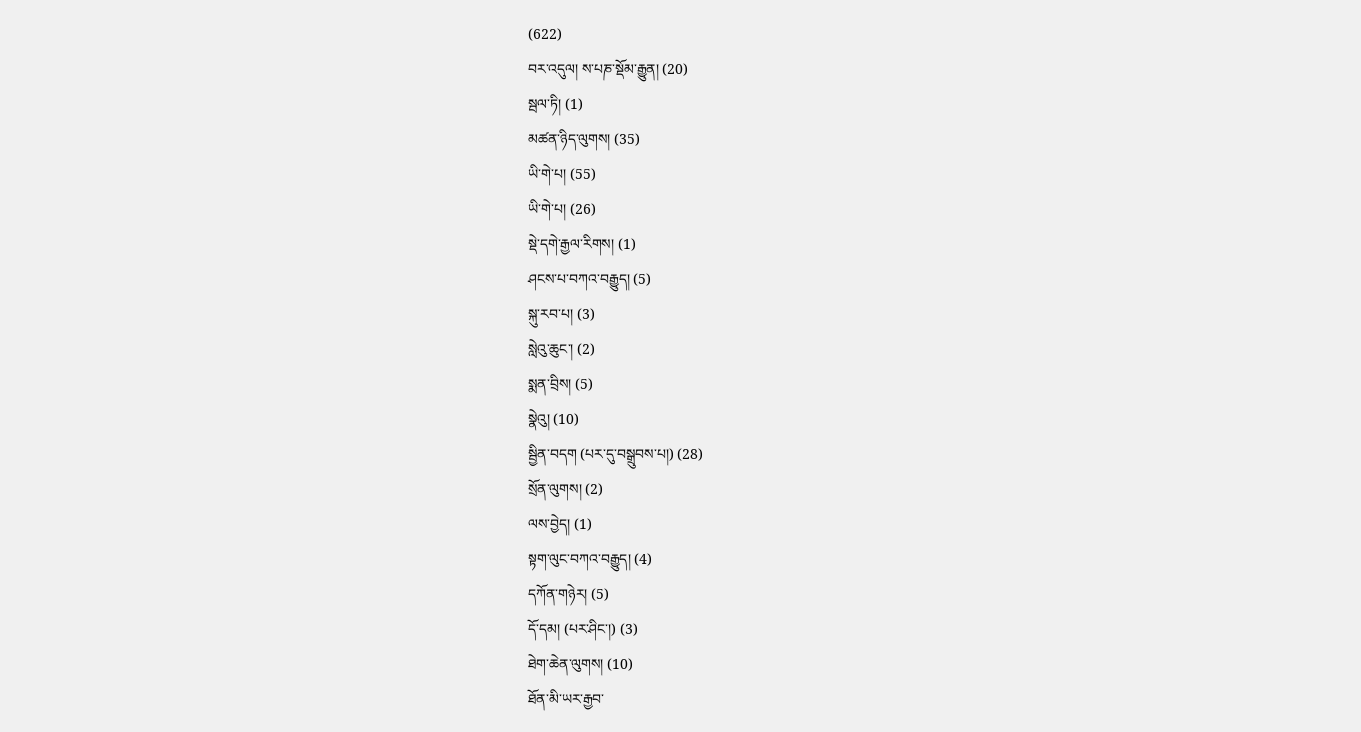(622)
བར་འདུལ། ས་པཎ་སྡོམ་རྒྱུན། (20)
སྦལ་ཏི། (1)
མཚན་ཉིད་ལུགས། (35)
ཡི་གེ་པ། (55)
ཡི་གེ་པ། (26)
སྡེ་དགེ་རྒྱལ་རིགས། (1)
ཤངས་པ་བཀའ་བརྒྱུད། (5)
སྐུ་རབ་པ། (3)
སླེའུ་ཆུང་། (2)
སྨན་བྲིས། (5)
སྣེའུ། (10)
སྦྱིན་བདག (པར་དུ་བསྒྲུབས་པ།) (28)
སྲོན་ལུགས། (2)
ལས་བྱེད། (1)
སྟག་ལུང་བཀའ་བརྒྱུད། (4)
དཀོན་གཉེར། (5)
དོ་དམ། (པར་ཤིང་།) (3)
ཐེག་ཆེན་ལུགས། (10)
ཐོན་མི་ཡར་རྒྱབ་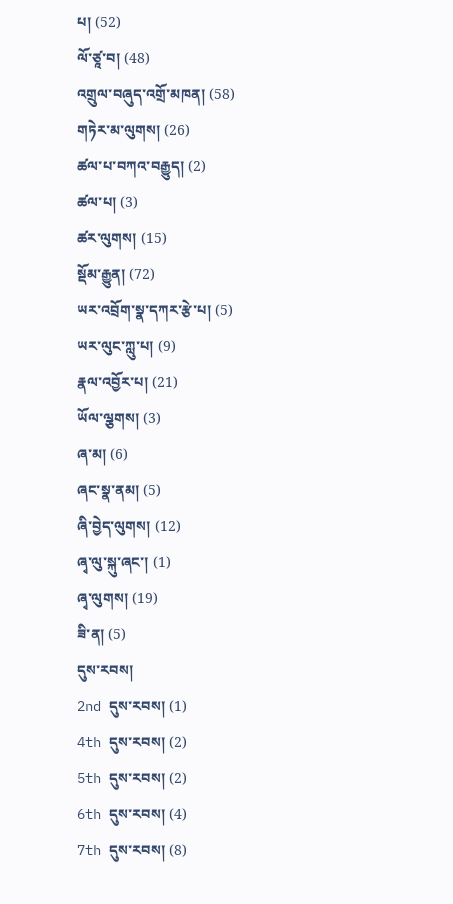པ། (52)
ལོ་ཙཱ་བ། (48)
འགྲུལ་བཞུད་འགྲོ་མཁན། (58)
གཏེར་མ་ལུགས། (26)
ཚལ་པ་བཀའ་བརྒྱུད། (2)
ཚལ་པ། (3)
ཚར་ལུགས། (15)
སྡོམ་རྒྱུན། (72)
ཡར་འབྲོག་སྣ་དཀར་རྩེ་པ། (5)
ཡར་ལུང་ཀླུ་པ། (9)
རྣལ་འབྱོར་པ། (21)
ཡོལ་ལྕགས། (3)
ཞ་མ། (6)
ཞང་སྣ་ནམ། (5)
ཞི་བྱེད་ལུགས། (12)
ཞྭ་ལུ་སྐུ་ཞང་། (1)
ཞྭ་ལུགས། (19)
ཟི་ན། (5)
དུས་རབས།
2nd དུས་རབས། (1)
4th དུས་རབས། (2)
5th དུས་རབས། (2)
6th དུས་རབས། (4)
7th དུས་རབས། (8)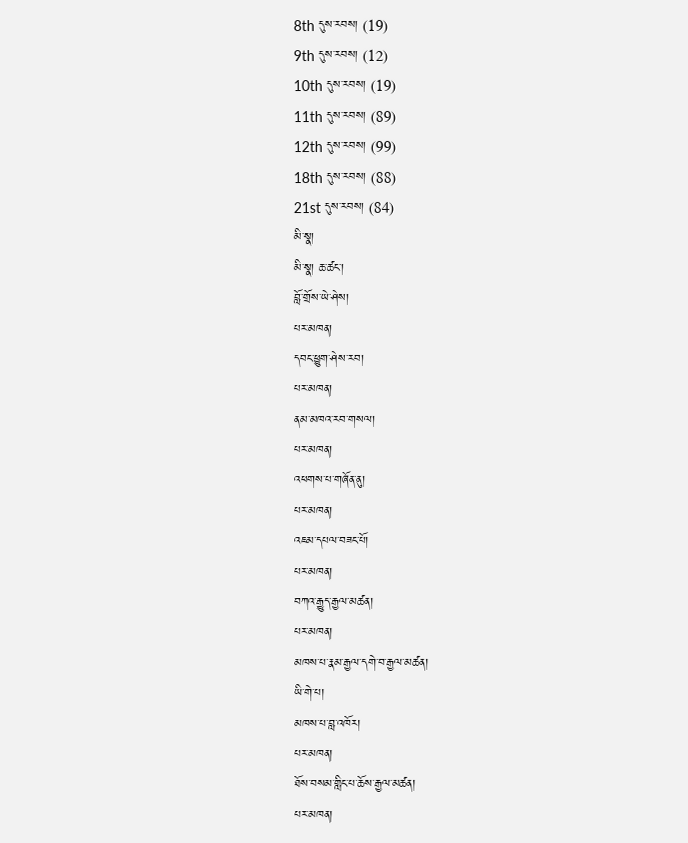8th དུས་རབས། (19)
9th དུས་རབས། (12)
10th དུས་རབས། (19)
11th དུས་རབས། (89)
12th དུས་རབས། (99)
18th དུས་རབས། (88)
21st དུས་རབས། (84)
མི་སྣ།
མི་སྣ། ཆ་ཚང་།
བློ་གྲོས་ཡེ་ཤེས།
པར་མཁན།
དབང་ཕྱུག་ཤེས་རབ།
པར་མཁན།
ནམ་མཁའ་རབ་གསལ།
པར་མཁན།
འཕགས་པ་གཞོན་ནུ།
པར་མཁན།
འཇམ་དཔལ་བཟང་པོ།
པར་མཁན།
བཀའ་རྒྱུད་རྒྱལ་མཚན།
པར་མཁན།
མཁས་པ་རྣམ་རྒྱལ་དགེ་བ་རྒྱལ་མཚན།
ཡི་གེ་པ།
མཁས་པ་བླ་འཁོར།
པར་མཁན།
ཐོས་བསམ་གླིང་པ་ཆོས་རྒྱལ་མཚན།
པར་མཁན།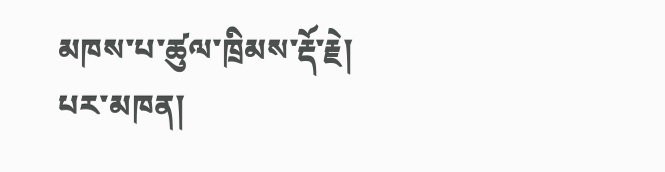མཁས་པ་ཚུལ་ཁྲིམས་རྡོ་རྗེ།
པར་མཁན།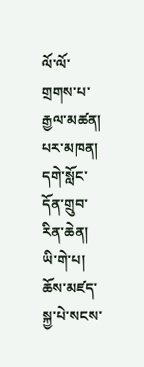ལོ་ལོ་གྲགས་པ་རྒྱལ་མཚན།
པར་མཁན།
དགེ་སློང་དོན་གྲུབ་རིན་ཆེན།
ཡི་གེ་པ།
ཆོས་མཛད་སྐྱ་པེ་སངས་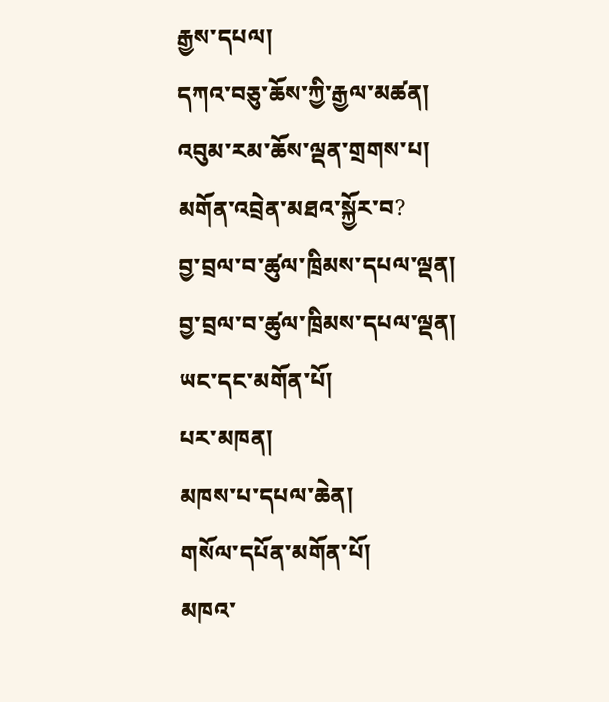རྒྱས་དཔལ།
དཀའ་བཅུ་ཆོས་ཀྱི་རྒྱལ་མཚན།
འབུམ་རམ་ཆོས་ལྡན་གྲགས་པ།
མགོན་འབྲེན་མཐའ་སྐྱོར་བ?
བྱ་བྲལ་བ་ཚུལ་ཁྲིམས་དཔལ་ལྡན།
བྱ་བྲལ་བ་ཚུལ་ཁྲིམས་དཔལ་ལྡན།
ཡང་དང་མགོན་པོ།
པར་མཁན།
མཁས་པ་དཔལ་ཆེན།
གསོལ་དཔོན་མགོན་པོ།
མཁའ་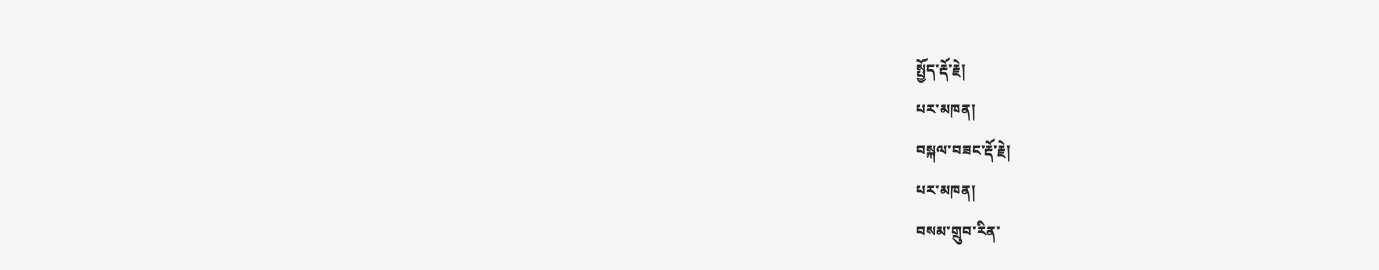སྤྱོད་རྡོ་རྗེ།
པར་མཁན།
བསྐལ་བཟང་རྡོ་རྗེ།
པར་མཁན།
བསམ་གྲུབ་རིན་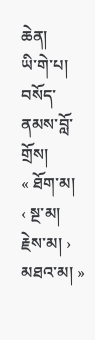ཆེན།
ཡི་གེ་པ།
བསོད་ནམས་བློ་གྲོས།
« ཐོག་མ།
‹ སྔ་མ།
རྗེས་མ། ›
མཐའ་མ། »